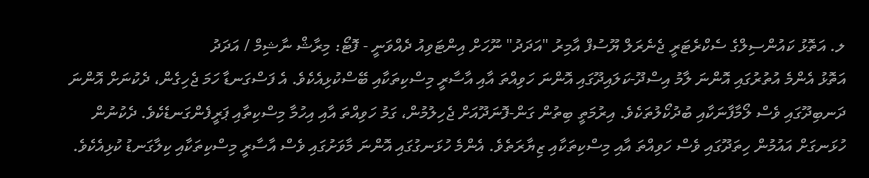ލ. އަތޮޅު ކައުންސިލްގެ ސެކްރެޓަރީ ޖެނެރަލް ޔޫސުފް އާމިރު "އަދަދު" ނޫހަށް އިންޓަވިއު ދެއްވަނީ - ފޮޓޯ: މިރާޝް ނާޝިމް / އަދަދު
އަތޮޅު އެންމެ އުތުރުގައި އޮންނަ ލާމު އިސްދޫ-ކަލައިދޫގައި އޮންނަ ހަވިއްތަ އާއި އާސާރީ މިސްކިތަކާއި ބޭސްކުޅިއެކެވެ. އެ ފަސްގަނޑާ ހަމަ ޖެހިގެން، ދެކުނަށް އޮންނަ ދަނބިދޫގައި ވެސް ލޯމާފާނަކާއި ބުދުކޯލުތަކެވެ. އިރުމަތީ ބިތުން ގަން-ފޮނަދޫއަށް ޖެހިލުމުން، ގަމު ހަވިއްތަ އާއި އިހުމާ މިސްކިތާއި ޕަރީފެންގަނޑެކެވެ. ދެކުނުން ހުޅަނގަށް އައުމުން ހިތަދޫގައި ވެސް ހަވިއްތަ އާއި މިސްކިތަކާއި ޒިޔާރަތެވެ. އެންމެ ހުޅަނގުގައި އޮންނަ މާވަށުގައި ވެސް އާސާރީ މިސްކިތަކާއި ކިލާގަނޑު ކުޅިއެކެވެ.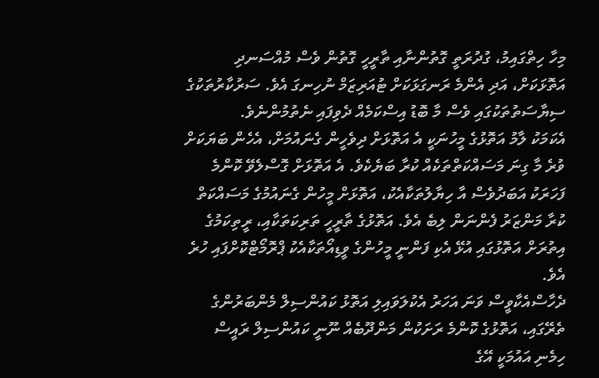މިހާ ހިތްގައިމު، ގުދުރަތީ ގޮތުންނާއި ތާރީހީ ގޮތުން ވެސް މުއްސަނދި އަތޮޅަކަށް، އަދި އެންމެ ރަނގަޅަކަށް ޓުއަރިޒަމް ނުހިނގަ އެވެ. ސަރުކާރުތަކުގެ ސިޔާސަތުތަކުގައި ވެސް މާ ބޮޑު އިސްކަމެއް ދެވިފައި ނެތުމުންނެވެ.
އެކަމަކު ލާމު އަތޮޅުގެ މީހުނަކީ އެ އަތޮޅަށް ދިވެހީން ގެނައުމަށް، އެހެން ބަޔަކަށް ވުރެ މާ ގިނަ މަސައްކަތްތަކެއް ކުރާ ބަޔެކެވެ. އެ އަތޮޅަށް ގޮސްލެވޭ ކޮންމެ ފަހަރަކު އަބަދުވެސް އާ ހިޔާލުތަކާއެކު، އަތޮޅަށް މީހުން ގެނައުމުގެ މަސައްކަތް ކުރާ މަންޒަރު ފެންނަން ލިބެ އެވެ. އަތޮޅުގެ ތާރީހީ ތަރިކަތަކާއި، ރީތިކަމުގެ އިތުރަށް އަތޮޅުގައި އުޅޭ އެކި ފަންނީ މީހުންގެ ވީޑިއޯތަކާއެކު ޕްރޮމޯޓްކޮށްފައި ހުރެ އެވެ.
ދެހާސްއެކާވީސް ވަނަ އަހަރު އެކުލަވައިލި އަތޮޅު ކައުންސިލް މެންބަރުންގެ ތެރޭގައި، އަތޮޅުގެ ކޮންމެ ރަށަކުން މަންދޫބެއް ނޫނީ ކައުންސިލް ރައީސް ހިމެނި އައުމަކީ އޭގެ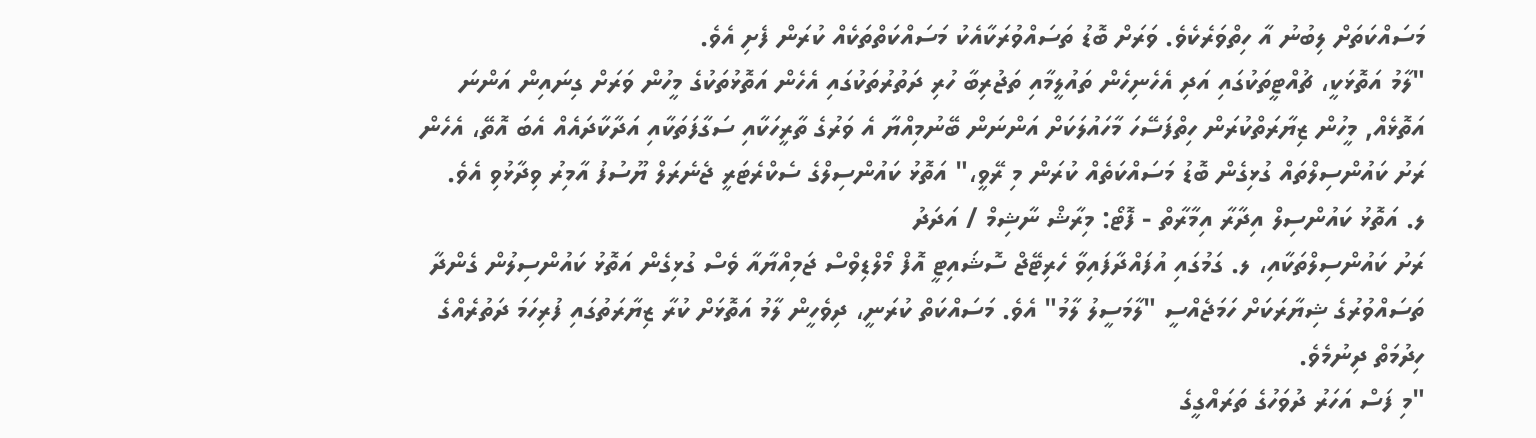މަސައްކަތަށް ލިބުނު އާ ހިތްވަރެކެވެ. ވަރަށް ބޮޑު ތަސައްވުރަކާއެކު މަސައްކަތްތަކެއް ކުރަން ފެށި އެވެ.
"ލާމު އަތޮޅަކީ، ޗުއްޓީތަކުގައި އަދި އެހެނިހެން ތައުލީމާއި ތަޖުރިބާ ހުރި ދަތުރުތަކުގައި އެހެން އަތޮޅުތަކުގެ މީހުން ވަރަށް ގިނައިން އަންނަ އަތޮޅެއް, މީހުން ޒިޔާރަތްކުރަން ހިތްފަސޭހަ މާހައުލަކަށް އަންނަން ބޭނުމިއްޔާ އެ ވަރުގެ ތާރީހަކާއި ސަގާފަތަކާއި އަދާކާދައެއް އެބަ އޮތޭ، އެހެން ރަށު ކައުންސިލްތައް ގުޅިގެން ބޮޑު މަސައްކަތެއް ކުރަން މި ރޭވީ،" އަތޮޅު ކައުންސިލްގެ ސެކްރެޓަރީ ޖެނެރަލް ޔޫސުފު އާމިރު ވިދާޅުވި އެވެ.
ލ. އަތޮޅު ކައުންސިލް އިދާރާ އިމާރާތް - ފޮޓޯ: މިރާޝް ނާޝިމް / އަދަދު
ރަށު ކައުންސިލްތަކާއި، ލ. ގަމުގައި އުފައްދާފައިވާ ހެރިޓޭޖް ސޮޝައިޓީ އޮފް މޯލްޑިވްސް ޖަމިއްޔާއާ ވެސް ގުޅިގެން އަތޮޅު ކައުންސިލުން ގެންދާ ތަސައްވުރުގެ ޝިޔާރަކަށް ހަމަޖެއްސީ "ލާމަސީލު ލާމު" އެވެ. މަސައްކަތް ކުރަނީ، ދިވެހީން ލާމު އަތޮޅަށް ކުރާ ޒިޔާރަތުގައި ފުރިހަމަ ދަތުރެއްގެ ހިދުމަތް ދިނުމެވެ.
"މި ފަސް އަހަރު ދުވަހުގެ ތަރައްގީގެ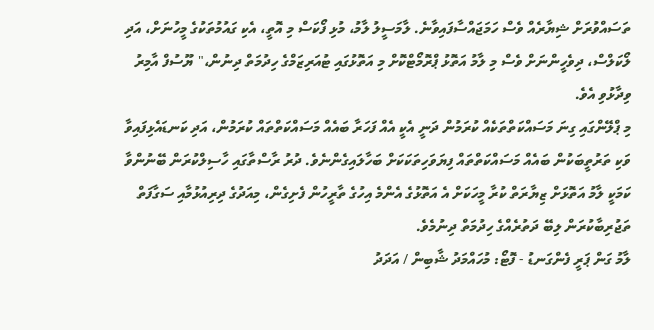ތަސައްވުރަށް ޝިޔާރެއް ވެސް ހަމަޖައްސާފައިވާނެ. ލާމަސީލު ލާމު، މުޅި ފޯކަސް މި އޮތީ، އެކި ގައުމުތަކުގެ މީހުނަށް، އަދި ލޯކަލްސް، ދިވެހީންނަށް ވެސް މި ލާމު އަތޮޅު ޕްރޮމޯޓްކޮށް މި އަތޮޅުގައި ޓުއަރިޒަމްގެ ހިދުމަތް ދިނުން،" ޔޫސުފް އާމިރު ވިދާޅުވި އެވެ.
މި ޕްލޭންގައި ގިނަ މަސައްކަތްތަކެއް ކުރަމުން ދަނީ އެކީ އެއް ފަހަރާ ބައެއް މަސައްކަތްތައް ކުރަމުން، އަދި ކަނޑައެޅިފައިވާ ވަކި ތަރުތީބަކުން ބައެއް މަސައްކަތްތައް ފިޔަވަހިތަކަކަށް ބަހާލައިގެންނެވެ. ދުރު ރާސްތާގައި ހާސިލްކުރަން ބޭނުންވާ ކަމަކީ ލާމު އަތޮޅަށް ޒިޔާރަތް ކުރާ މީހަކަށް އެ އަތޮޅުގެ އެންމެ އިހުގެ ތާރީހުން ފެށިގެން، މިއަދުގެ ދިރިއުޅުމާއި ސަގާފަތް ތަޖުރިބާކުރަން ލިބޭ ދަތުރެއްގެ ހިދުމަތް ދިނުމެވެ.
ލާމު ގަން ޕަރީ ފެންގަނޑު - ފޮޓޯ: މުހައްމަދު ޝާބިން / އަދަދު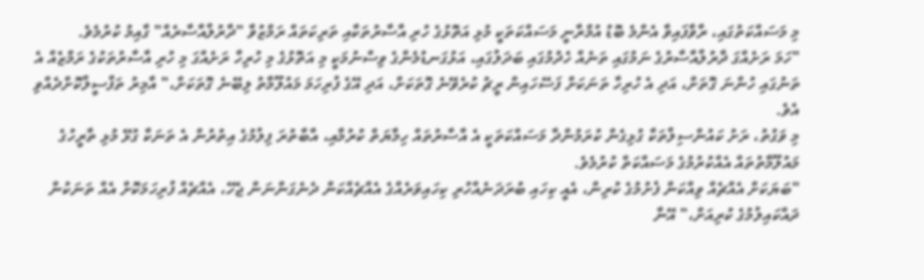މި މަސައްކަތުގައި، ރާވާފައިވާ އެންމެ ބޮޑު އުމްރާނީ މަސައްކަތަކީ މުޅި އަތޮޅުގެ ހުރި އާސާރުތަކާއި ތަރިކަތައް ރަމްޒުވާ "ދާރުލްއާސާރެއް" ގާއިމު ކުރުމެވެ.
"ހަމަ ރަށެއްގަ ދާރުލްއާސާރުގެ ނަމުގައި ތަނެއް ހެދުމުގައި ބަދަލުގައި، އަޅުގަނޑުމެންގެ ވިސްނުމަކީ މި އަތޮޅުގެ މި ހުރިހާ ރަށެއްގަ މި ހުރި އާސާރުތަކުގެ ރަމްޒެއް އެ ތަނުގައި ހުންނަ ގޮތަށް، އަދި އެ ހުރިހާ ތަނަކަށް ފަސޭހައިން ރީޗު ކުރެވޭނެ ގޮތަކަށް، އަދި އޭގެ ފުރިހަމަ މައުލޫމާތު ލިބޭނެ ގޮތަކަށް،" އާމިރު ތަފްސީލްކޮށްދެއްވި އެވެ.
މި ވަގުތު، ރަށު ކައުންސިލްތަކާ ގުޅިގެން ކުރަމުންދާ މަސައްކަތަކީ އެ އާސާރުތައް ހިމާޔަތް ކުރުމާއި، އާބާތުރަ ފިލުމުގެ އިތުރުން އެ ތަނަކާ ގުޅޭ މުޅި ތާރީހުގެ މައުލޫމާތުތައް އެއްކުރުމުގެ މަސައްކަތް ކުރުމެވެ.
"ބަޔަކަށް އެއްޗެއް ވިއްކަން ފެށުމުގެ ކުރިން، އެއީ ކިހައި ބުރަދަނެއްހުރި ކިހައިވަރެއްގެ އެއްޗެއްކަން ދެނެގަންނަން ޖެހޭ، އެއްޗެއް ފުރިހަމަކޮށް އެއް ތަނަކުން ދައްކައިލުމުގެ ކުރިއަށް،" އޭނާ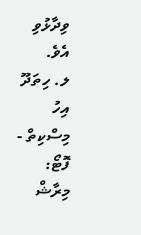ވިދާޅުވި އެވެ.
ލ. ހިތަދޫ އިހު މިސްކިތް - ފޮޓޯ: މިރާޝް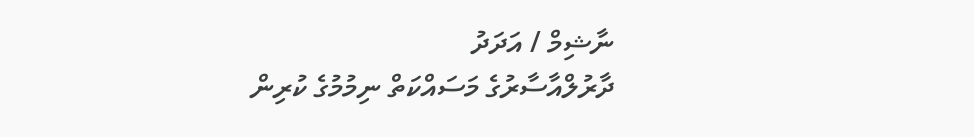ނާޝިމް / އަދަދު
ދާރުލްއާސާރުގެ މަސައްކަތް ނިމުމުގެ ކުރިން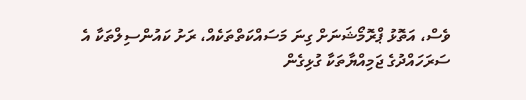ވެސް، އަތޮޅު ޕްރޮމޯޝަނަށް ގިނަ މަސައްކަތްތަކެއް، ރަށު ކައުންސިލްތަކާ އެ ސަރަހައްދުގެ ޖަމިއްޔާތަކާ ގުޅިގެން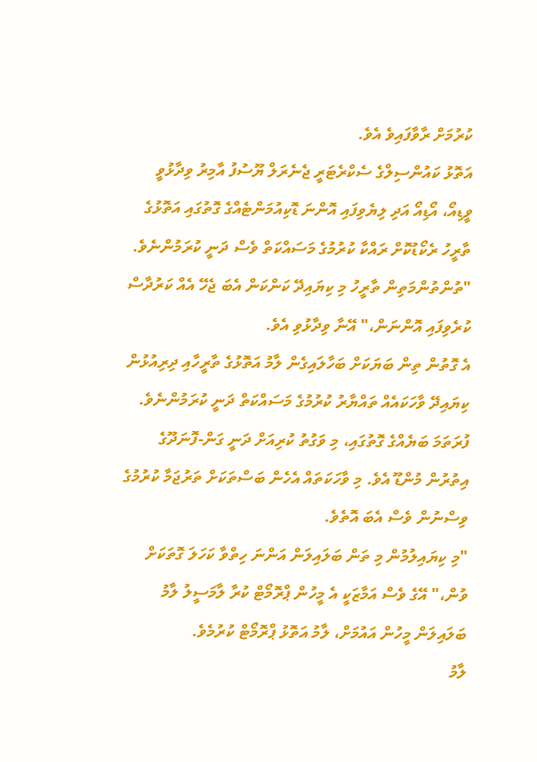ކުރުމަށް ރާވާފައިވެ އެވެ.
އަތޮޅު ކައުންސިލްގެ ސެކްރެޓަރީ ޖެނެރަލް ޔޫސުފު އާމިރު ވިދާޅުވީ ވީޑިއޯ، އޯޑިއޯ އަދި ލިޔެވިފައި އޮންނަ ޑޮކިއުމަންޓެއްގެ ގޮތުގައި އަތޮޅުގެ ތާރީހު ރެކޯޑުކޮށް ރައްކާ ކުރުމުގެ މަސައްކަތް ވެސް ދަނީ ކުރަމުންނެވެ.
"ތުންތުންމަތިން ތާރީހު މި ކިޔައިދޭ ކަންކަން އެބަ ޖެހޭ އެއް ކަރުދާސް ކުރެވިފައި އޮންނަން،" އޭނާ ވިދާޅުވި އެވެ.
އެ ގޮތުން ތިން ބަޔަކަށް ބަހާލައިގެން ލާމު އަތޮޅުގެ ތާރީހާއި ދިރިއުޅުން ކިޔައިދޭ ވާހަކައެއް ތައްޔާރު ކުރުމުގެ މަސައްކަތް ދަނީ ކުރަމުންނެވެ. ފުރަތަމަ ބަޔެއްގެ ގޮތުގައި، މި ވަގުތު ކުރިއަށް ދަނީ ގަން-ފޮނަދޫގެ އިތުރުން މުންޑޫ އެވެ. މި ވާހަކަތައް އެހެން ބަސްތަކަށް ތަރުޖަމާ ކުރުމުގެ ވިސްނުން ވެސް އެބަ އޮތެވެ.
"މި ކިޔައިލުމުން މި ތަން ބަލައިލަން އަންނަ ހިތްވާ ކަހަލަ ގޮތަކަށް ވުން،" އޭގެ ވެސް އަމާޒަކީ އެ މީހުން ޕްރޮމޯޓް ކުރާ ލާމަސީލު ލާމު ބަލައިލަން މީހުން އައުމަށް، ލާމު އަތޮޅު ޕްރޮމޯޓް ކުރުމެވެ.
ލާމު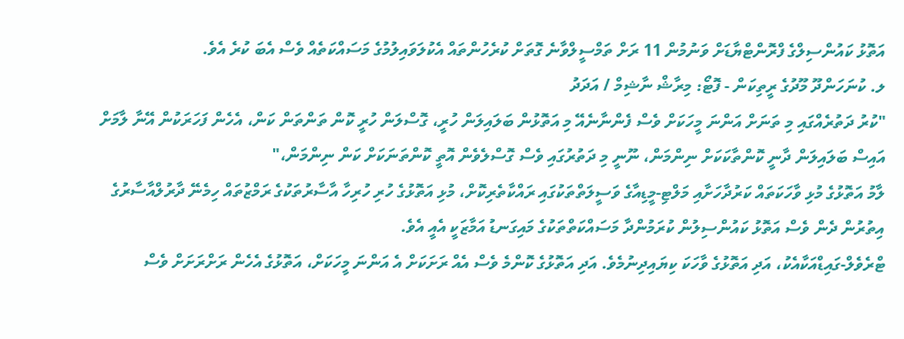އަތޮޅު ކައުންސިލްގެ ފްރޮންޓްޔާޑަށް ވަނުމުން 11 ރަށް ތަމްސީލްވާނެ ގޮތަށް ކުރެހުންތައް އެކުލަވައިލުމުގެ މަސައްކަތެއް ވެސް އެބަ ކުރެ އެވެ.
ލ. ކުނަހަންދޫ މޫދުގެ ރީތިކަން - ފޮޓޯ: މިރާޝް ނާޝިމް / އަދަދު
"ކުރު ދަތުރެއްގައި މި ތަނަށް އަންނަ މީހަކަށް ވެސް ފެންނާނެއޭ މި އަތޮޅުން ބަލައިލަން ހުރީ، ގޮސްލަން ހުރީ ކޮން ތަންތަން ކަން، އެހެން ފަހަރަކުން އޭނާ ލާމަށް އައިސް ބަލައިލަން ދާނީ ކޮންތާކަކަށް ނިންމަން، ނޫނީ މި ދަތުރުގައި ވެސް ގޮސްލެވެން އޮތީ ކޮންތަނަކަށް ކަން ނިންމަން،"
ލާމު އަތޮޅުގެ މުޅި ވާހަކަތައް ކަރުދާހަށާއި މަލްޓި-މީޑިއާގެ ވަސީލަތްތަކުގައި ރައްކާތެރިކޮށް، މުޅި އަތޮޅުގެ ހުރި ހުރިހާ އާސާރުތަކުގެ ރަމްޒުތައް ހިމެނޭ ދާރުލްއާސާރުގެ އިތުރުން ދެން ވެސް އަތޮޅު ކައުންސިލުން ކުރަމުންދާ މަސައްކަތްތަކުގެ މައިގަނޑު އަމާޒަކީ އެއީ އެވެ.
ޓްރެވެލް-ގައިޑްއަކާއެކު، އަދި އަތޮޅުގެ ވާހަކަ ކިޔައިދިނުމެވެ. އަދި އަތޮޅުގެ ކޮންމެ ވެސް އެއް ރަށަކަށް އެ އަންނަ މީހަކަށް، އަތޮޅުގެ އެހެން ރަށްރަށަށް ވެސް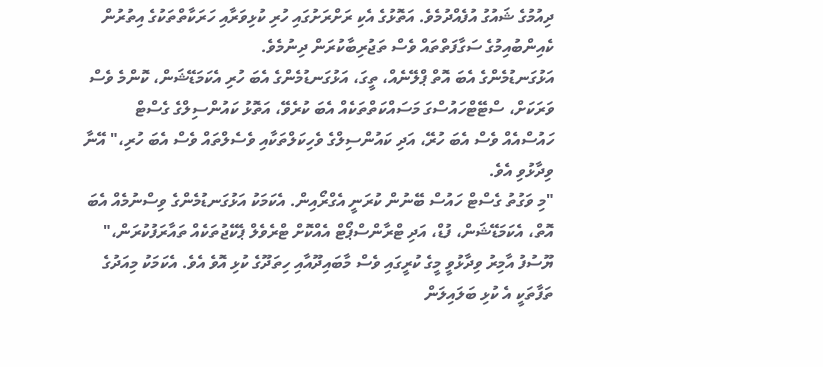ދިއުމުގެ ޝައުގު އުފެއްދުމެވެ. އަތޮޅުގެ އެކި ރަށްރަށުގައި ހުރި ކުޅިވަރާއި ހަރަކާތްތަކުގެ އިތުރުން ކެއިންބުއިމުގެ ސަގާފަތްތައް ވެސް ތަޖުރިބާކުރަން ދިނުމެވެ.
އަޅުގަނޑުމެންގެ އެބަ އޮތް ޕްލޭނެއް، ތީގަ، އަޅުގަނޑުމެންގެ އެބަ ހުރި އެކަމަޑޭޝަން، ކޮންމެ ވެސް ވަރަކަށް، ސްޓޭޓްހައުސްގަ މަސައްކަތްތަކެއް އެބަ ކުރެވޭ، އަތޮޅު ކައުންސިލްގެ ގެސްޓް ހައުސްއެއް ވެސް އެބަ ހުރޭ، އަދި ކައުންސިލްގެ ވެހިކަލްތަކާއި ވެސެލްތައް ވެސް އެބަ ހުރި،" އޭނާ ވިދާޅުވި އެވެ.
"މި ވަގުތު ގެސްޓް ހައުސް ބޭނުން ކުރަނީ އެގްރޯއިން. އެކަމަކު އަޅުގަނޑުމެންގެ ވިސްނުމެއް އެބަ އޮތް، އެކަމަޑޭޝަން، ފުޑް، އަދި ޓްރާންސްޕޯޓް އެއްކޮށް ޓްރެވެލް ޕެކޭޖުތަކެއް ތައާރަފުކުރަން،"
ޔޫސުފު އާމިރު ވިދާޅުވީ މީގެ ކުރީގައި ވެސް މާބައިދޫއާއި ހިތަދޫގެ ކުޅި އޮވެ އެވެ. އެކަމަކު މިއަދުގެ ތަފާތަކީ އެ ކުޅި ބަލައިލަން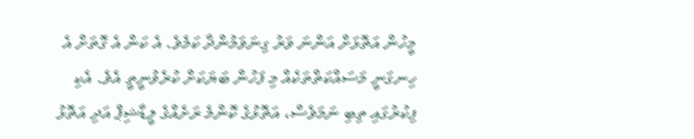މީހުން އަތޮޅަށް އަންނަ ވަރު ގިނަވަމުންދާ ކަމެވެ. އެ ކަން އެ ގޮތަށް އެ ހިނގަނީ މަސައްކަތްތަކެއް މި ފަހުން ބަޔަކަށް ކުރެވުނީތީ އެވެ. އެކި ފިކުރުގައި ތިބި ނަމަވެސް، އަތޮޅުގެ ކޮންމެ ރަށެއްގެ ލީޑާޝިޕް އަދި އަތޮޅު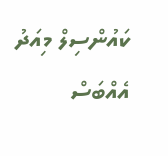ކައުންސިލް މިއަދު އެއްބަސް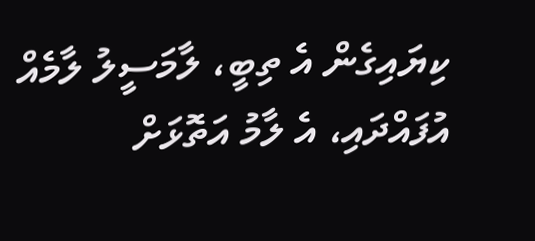ކިޔައިގެން އެ ތިބީ، ލާމަސީލު ލާމެއް އުފައްދައި، އެ ލާމު އަތޮޅަށް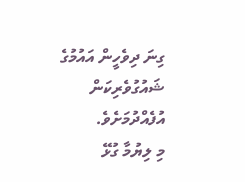ގިނަ ދިވެހީން އައުމުގެ ޝައުގުވެރިކަން އުފެއްދުމަށެވެ.
މި ލިޔުމާ ގުޅޭ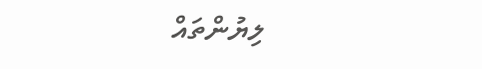ލިޔުންތައް